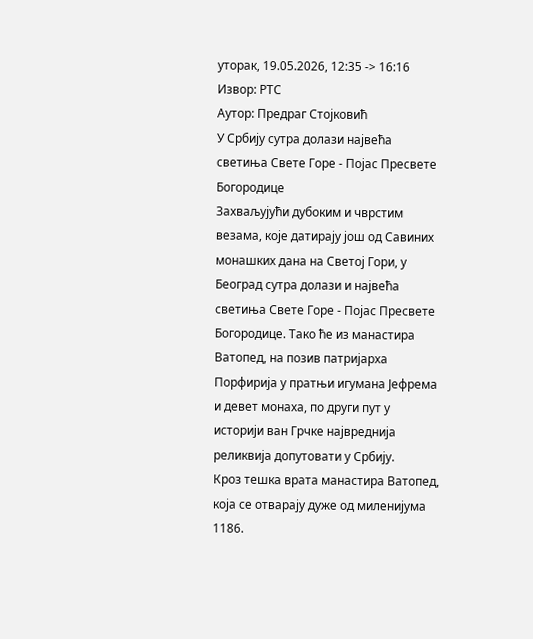уторак, 19.05.2026, 12:35 -> 16:16
Извор: РТС
Аутор: Предраг Стојковић
У Србију сутра долази највећа светиња Свете Горе - Појас Пресвете Богородице
Захваљујући дубоким и чврстим везама, које датирају још од Савиних монашких дана на Светој Гори, у Београд сутра долази и највећа светиња Свете Горе - Појас Пресвете Богородице. Тако ће из манастира Ватопед, на позив патријарха Порфирија у пратњи игумана Јефрема и девет монаха, по други пут у историји ван Грчке највреднија реликвија допутовати у Србију.
Кроз тешка врата манастира Ватопед, која се отварају дуже од миленијума 1186.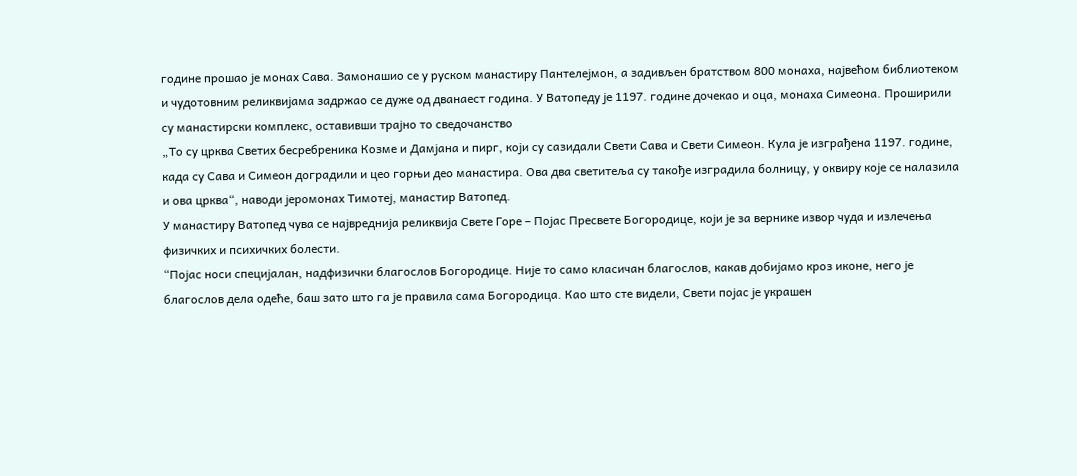године прошао је монах Сава. Замонашио се у руском манастиру Пантелејмон, а задивљен братством 800 монаха, највећом библиотеком и чудотовним реликвијама задржао се дуже од дванаест година. У Ватопеду је 1197. године дочекао и оца, монаха Симеона. Проширили су манастирски комплекс, оставивши трајно то сведочанство
„То су црква Светих бесребреника Козме и Дамјана и пирг, који су сазидали Свети Сава и Свети Симеон. Кула је изграђена 1197. године, када су Сава и Симеон доградили и цео горњи део манастира. Ова два светитеља су такође изградила болницу, у оквиру које се налазила и ова црква“, наводи јеромонах Тимотеј, манастир Ватопед.
У манастиру Ватопед чува се највреднија реликвија Свете Горе – Појас Пресвете Богородице, који је за вернике извор чуда и излечења физичких и психичких болести.
“Појас носи специјалан, надфизички благослов Богородице. Није то само класичан благослов, какав добијамо кроз иконе, него је благослов дела одеће, баш зато што га је правила сама Богородица. Као што сте видели, Свети појас је украшен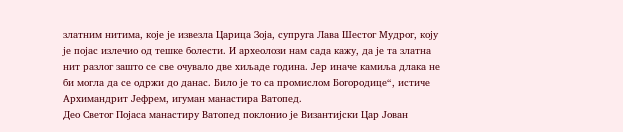златним нитима, које је извезла Царица Зоја, супруга Лава Шестог Мудрог, коју је појас излечио од тешке болести. И археолози нам сада кажу, да је та златна нит разлог зашто се све очувало две хиљаде година. Јер иначе камиља длака не би могла да се одржи до данас. Било је то са промислом Богородице“, истиче Архимандрит Јефрем, игуман манастира Ватопед.
Део Светог Појаса манастиру Ватопед поклонио је Византијски Цар Јован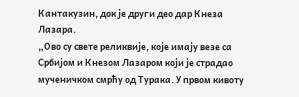Кантакузин, док је други део дар Кнеза Лазара.
„Ово су свете реликвије, које имају везе са Србијом и Кнезом Лазаром који је страдао мученичком смрћу од Турака. У првом кивоту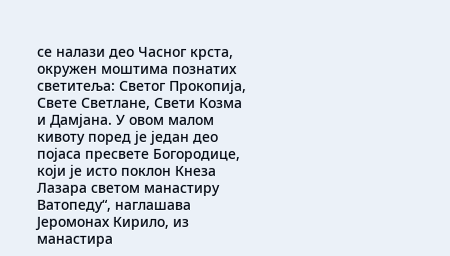се налази део Часног крста, окружен моштима познатих светитеља: Светог Прокопија, Свете Светлане, Свети Козма и Дамјана. У овом малом кивоту поред је један део појаса пресвете Богородице, који је исто поклон Кнеза Лазара светом манастиру Ватопеду“, наглашава Јеромонах Кирило, из манастира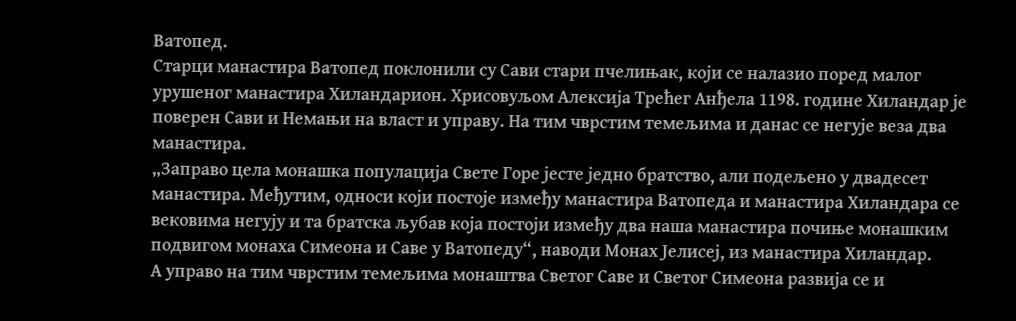Ватопед.
Старци манастира Ватопед поклонили су Сави стари пчелињак, који се налазио поред малог урушеног манастира Хиландарион. Хрисовуљом Алексија Трећег Анђела 1198. године Хиландар је поверен Сави и Немањи на власт и управу. На тим чврстим темељима и данас се негује веза два манастира.
„Заправо цела монашка популација Свете Горе јесте једно братство, али подељено у двадесет манастира. Међутим, односи који постоје између манастира Ватопеда и манастира Хиландара се вековима негују и та братска љубав која постоји између два наша манастира почиње монашким подвигом монаха Симеона и Саве у Ватопеду“, наводи Монах Јелисеј, из манастира Хиландар.
А управо на тим чврстим темељима монаштва Светог Саве и Светог Симеона развија се и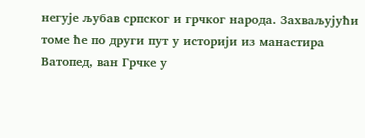негује љубав српског и грчког народа. Захваљујући томе ће по други пут у историји из манастира Ватопед, ван Грчке у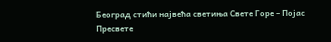Београд стићи највећа светиња Свете Горе – Појас Пресвете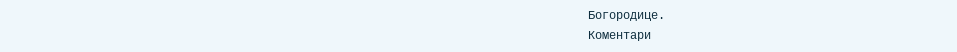Богородице.
Коментари